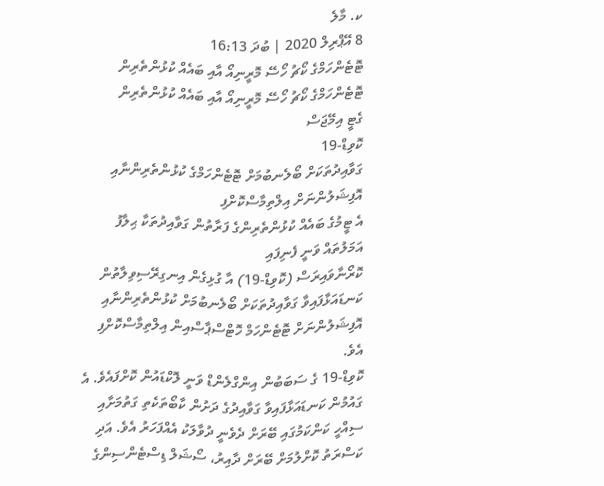ކ. މާލެ
8 އޭޕްރިލް 2020 | ބުދަ 16:13
ޓޮޓެންހަމްގެ ކޯޗު ހޯސޭ މޮރީނިއޯ އާއި ބައެއް ކުޅުންތެރިން
ޓޮޓެންހަމްގެ ކޯޗު ހޯސޭ މޮރީނިއޯ އާއި ބައެއް ކުޅުންތެރިން
ގެޓީ އިމޭޖަސް
ކޮވިޑް-19
ގަވާއިދުތަކަށް ބޯލެނބުމަށް ޓޮޓެންހަމްގެ ކުޅުންތެރިންނާއި އޮފިޝަލުންނަށް އިލްތިމާސްކޮށްފި
އެ ޓީމުގެ ބައެއް ކުޅުންތެރިންގެ ފަރާތުން ގަވާއިދުތަކާ ޙިލާފު އަމަލުތައް ވަނީ ފެނިފައި
ކޮރޯނާވައިރަސް (ކޮވިޑް-19) އާ ގުޅިގެން އިނގިރޭސިވިލާތުން ކަނޑައަޅާފައިވާ ގަވާއިދުތަކަށް ބޯލެނބުމަށް ކުޅުންތެރިންނާއި އޮފިޝަލުންނަށް ޓޮޓެންހަމް ހޮޓްސްޕާސްއިން އިލްތިމާސްކޮށްފި އެވެ.
ކޮވިޑް-19 ގެ ސަބަބުން އިންގްލެންޑް ވަނީ ލޮކްޑައުން ކޮށްފައެވެ. އެ ގައުމުން ކަނޑައަޅާފައިވާ ގަވާއިދުގެ ދަށުން ކާބޯތަކެތި ގަތުމަށާއި ސިއްހީ ކަންކަމުގައި ބޭރަށް ދެވެނީ ދުވާލަކު އެއްފަހަރު އެވެ. އަދި ކަސްރަތު ކޮށްލުމަށް ބޭރަށް ދާއިރު، ސޯޝަލް ޑިސްޓެންސިންގެ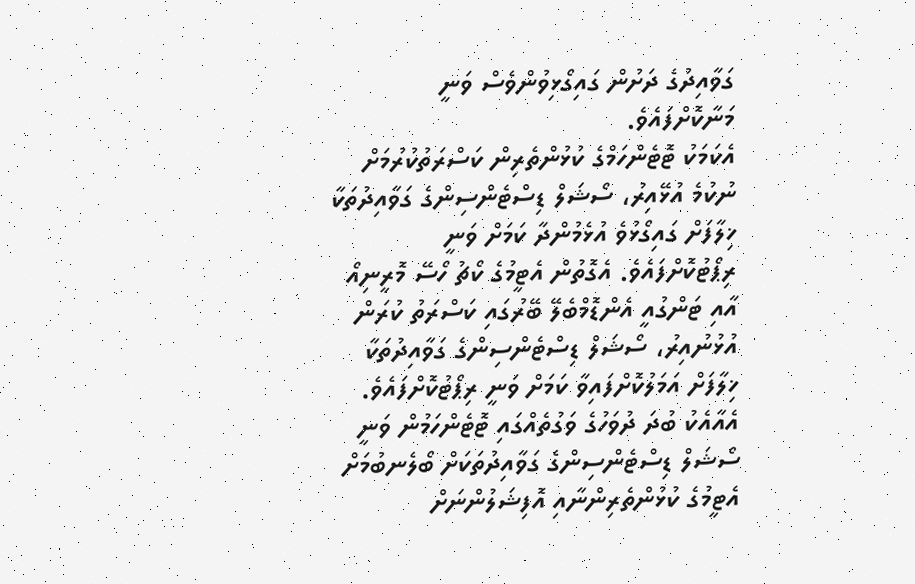ގަވާއިދުގެ ދަށުން ގައިގޯޅިވުންވެސް ވަނީ މަނާކޮށްފައެވެ.
އެކަމަކު ޓޮޓެންހަމްގެ ކުޅުންތެރިން ކަސްރަތުކުރުމަށް ނުކުމެ އުޅޭއިރު، ސޯޝަލް ޑިސްޓެންސިންގެ ގަވާއިދުތަކާ ޚިލާފަށް ގައިގޯޅުވެ އުޅެމުންދާ ކަމަށް ވަނީ ރިޕޯޓުކޮށްފައެވެ. އެގޮތުން އެޓީމުގެ ކޯޗު ހޯސޭ މޮރީނިއޯ އާއި ޓަންގުއީ އެންޑޮމްބެލޭ ބޭރުގައި ކަސްރަތު ކުރަން އުޅުނުއިރު، ސޯޝަލް ޑިސްޓެންސިންގެ ގަވާއިދުތަކާ ޚިލާފަށް އަމަލުކޮށްފައިވާ ކަމަށް ވަނީ ރިޕޯޓުކޮށްފައެވެ.
އެއާއެކު ބުދަ ދުވަހުގެ ވަގުތެއްގައި ޓޮޓެންހަމުން ވަނީ ސޯޝަލް ޑިސްޓެންސިންގެ ގަވާއިދުތަކަށް ބޯލެނބުމަށް އެޓީމުގެ ކުޅުންތެރިންނާއި އޮފިޝަލުންނަށް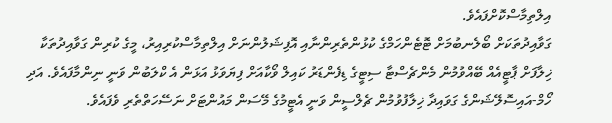އިލްތިމާސްކޮށްފައެވެ.
ގަވާއިދުތަކަށް ބޯލެނބުމަށް ޓޮޓެންހަމްގެ ކުޅުންތެރިންނާއި އޮފިޝަލުންނަށް އިލްތިމާސްކުރިއިރު، މީގެ ކުރިން ގަވާއިދުތަކާ ޚިލާފަށް ޕާޓީއެއް ބޭއްވުމުން މެންޗެސްޓާ ސިޓީގެ ޑިފެންޑަރު ކައިލް ވޯކާއަށް ފިޔަވަޅު އަޅަން އެ ކްލަބުން ވަނީ ނިންމާފައެވެ. އަދި ހޯމް-އައިސޮލޭޝަންގެ ގަވައިދާ ޚިލާފުވުމުން ޗެލްސީން ވަނީ އެޓީމުގެ މޭސަން މައުންޓަށް ނަސޭހަތްތެރި ވެފައެވެ.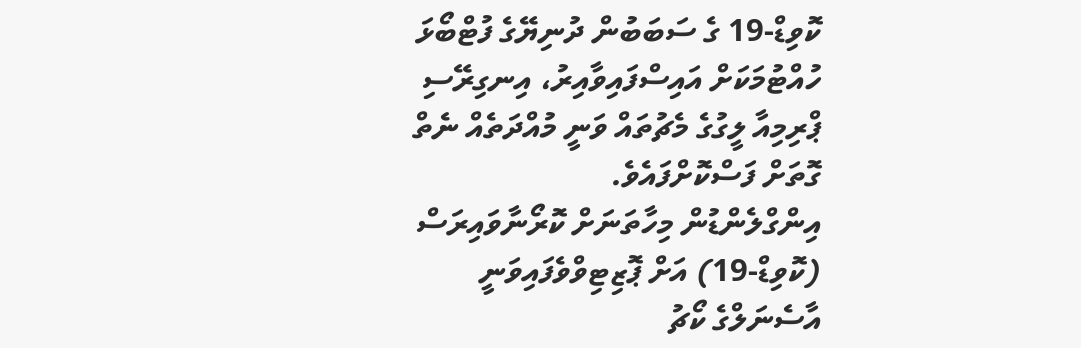ކޮވިޑް-19 ގެ ސަބަބުން ދުނިޔޭގެ ފުޓްބޯޅަ ހުއްޓުމަކަށް އައިސްފައިވާއިރު، އިނގިރޭސި ޕްރިމިއާ ލީގުގެ މެޗުތައް ވަނީ މުއްދަތެއް ނެތް ގޮތަށް ފަސްކޮށްފައެވެ.
އިންގްލެންޑުން މިހާތަނަށް ކޮރޯނާވައިރަސް (ކޮވިޑް-19) އަށް ޕޮޒިޓިވްވެފައިވަނީ އާސެނަލްގެ ކޯޗު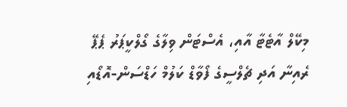މިކޭލް އާޓެޓާ އާއި، އެސްޓަން ވިލާގެ ގޯލްކީޕަރު ޕެޕޭ ރެއިނާ އަދި ޗެލްސީގެ ފޯވާޑް ކަލުމް ހަޑްސަން-އޮޑޯއި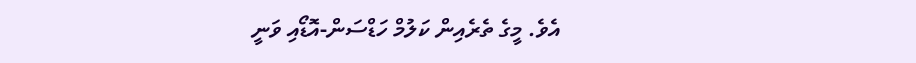އެވެ. މީގެ ތެރެއިން ކަލުމް ހަޑްސަން-އޮޑޯއި ވަނީ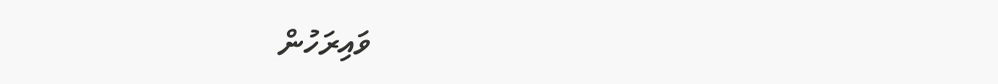ވައިރަހުން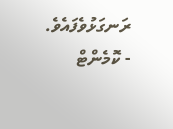ރަނގަޅުވެފައެވެ.
- ކޮމެންޓް